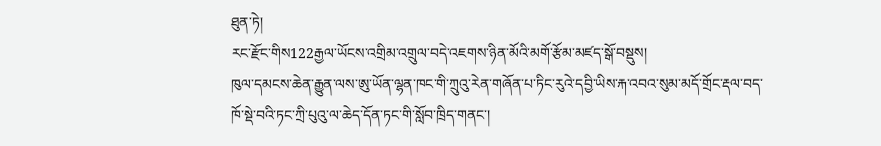ཐུན་ཏེ།
རང་རྫོང་གིས122རྒྱལ་ཡོངས་འགྲིམ་འགྲུལ་བདེ་འཇགས་ཉིན་མོའི་མགོ་རྩོམ་མཛད་སྒོ་བསྡུས།
ཁུལ་དམངས་ཆེན་རྒྱུན་ལས་ཨུ་ཡོན་ལྷན་ཁང་གི་ཀྲུའུ་རེན་གཞོན་པ་ཏིང་རུའེ་དབྱི་ཡིས་རྐ་འབའ་སུམ་མདོ་གྲོང་རྡལ་བད་ཁོ་སྡེ་བའི་ཏང་ཀྲི་པུའུ་ལ་ཆེད་དོན་ཏང་གི་སློབ་ཁྲིད་གནང་།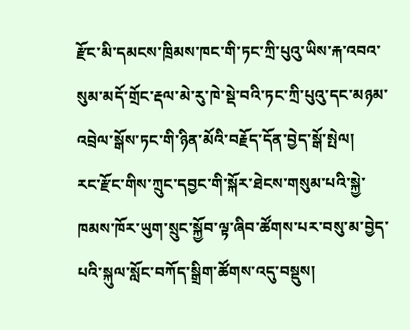རྫོང་མི་དམངས་ཁྲིམས་ཁང་གི་ཏང་ཀྲི་པུའུ་ཡིས་རྐ་འབའ་སུམ་མདོ་གྲོང་རྡལ་མེ་རུ་ཁེ་སྡེ་བའི་ཏང་ཀྲི་པུའུ་དང་མཉམ་འབྲེལ་སྒོས་ཏང་གི་ཉིན་མོའི་བརྗོད་དོན་བྱེད་སྒོ་སྤེལ།
རང་རྫོང་གིས་ཀྲུང་དབྱང་གི་སྐོར་ཐེངས་གསུམ་པའི་སྐྱེ་ཁམས་ཁོར་ཡུག་སྲུང་སྐྱོབ་ལྟ་ཞིབ་ཚོགས་པར་བསུ་མ་བྱེད་པའི་སྐུལ་སློང་བཀོད་སྒྲིག་ཚོགས་འདུ་བསྡུས།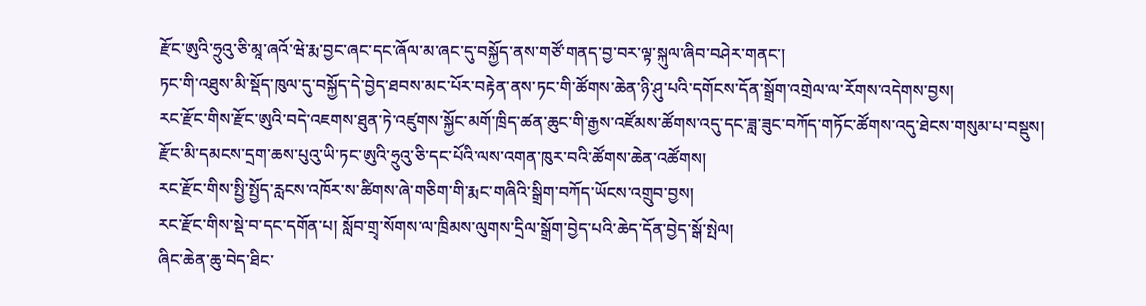རྫོང་ཨུའི་ཧྲུའུ་ཅི་མཱ་ཞའོ་ཝེ་རྨ་བྱང་ཞང་དང་ཞོལ་མ་ཞང་དུ་བསྐྱོད་ནས་གཙོ་གནད་བྱ་བར་ལྟ་སྐུལ་ཞིབ་བཤེར་གནང་།
ཏང་གི་འཐུས་མི་སྡོད་ཁུལ་དུ་བསྐྱོད་དེ་བྱེད་ཐབས་མང་པོར་བརྟེན་ནས་ཏང་གི་ཚོགས་ཆེན་ཉི་ཤུ་པའི་དགོངས་དོན་སྒྲོག་འགྲེལ་ལ་རོགས་འདེགས་བྱས།
རང་རྫོང་གིས་རྫོང་ཨུའི་བདེ་འཇགས་ཐུན་ཏེ་འཛུགས་སྐྱོང་མགོ་ཁྲིད་ཚན་ཆུང་གི་རྒྱས་འཛོམས་ཚོགས་འདུ་དང་ཟླ་ཟུང་བཀོད་གཏོང་ཚོགས་འདུ་ཐེངས་གསུམ་པ་བསྡུས།
རྫོང་མི་དམངས་དྲག་ཆས་པུའུ་ཡི་ཏང་ཨུའི་ཧྲུའུ་ཅི་དང་པོའི་ལས་འགན་ཁུར་བའི་ཚོགས་ཆེན་འཚོགས།
རང་རྫོང་གིས་སྤྱི་སྤྱོད་རླངས་འཁོར་ས་ཚིགས་ཞེ་གཅིག་གི་རྨང་གཞིའི་སྒྲིག་བཀོད་ཡོངས་འགྲུབ་བྱས།
རང་རྫོང་གིས་སྡེ་བ་དང་དགོན་པ། སློབ་གྲྭ་སོགས་ལ་ཁྲིམས་ལུགས་དྲིལ་སྒྲོག་བྱེད་པའི་ཆེད་དོན་བྱེད་སྒོ་སྤེལ།
ཞིང་ཆེན་ཆུ་བེད་ཐིང་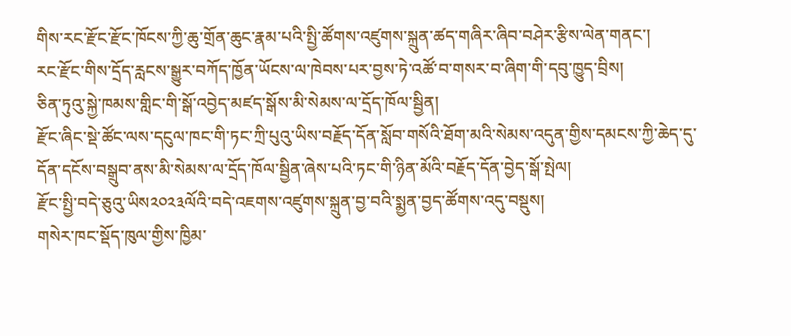གིས་རང་རྫོང་རྫོང་ཁོངས་ཀྱི་ཆུ་གྲོན་ཆུང་རྣམ་པའི་སྤྱི་ཚོགས་འཛུགས་སྐྲུན་ཚད་གཞིར་ཞིབ་བཤེར་རྩིས་ལེན་གནང་།
རང་རྫོང་གིས་དྲོད་རླངས་སྒྱུར་བཀོད་ཁྱོན་ཡོངས་ལ་ཁེབས་པར་བྱས་ཏེ་འཚོ་བ་གསར་བ་ཞིག་གི་དབུ་ཁྱུད་བྲིས།
ཅིན་ཏུའུ་སྐྱེ་ཁམས་གླིང་གི་སྒོ་འབྱེད་མཛད་སྒོས་མི་སེམས་ལ་དྲོད་ཁོལ་སྦྱིན།
རྫོང་ཞིང་སྡེ་ཚོང་ལས་དངུལ་ཁང་གི་ཏང་ཀྲི་པུའུ་ཡིས་བརྗོད་དོན་སློབ་གསོའི་ཐོག་མའི་སེམས་འདུན་གྱིས་དམངས་ཀྱི་ཆེད་དུ་དོན་དངོས་བསྒྲུབ་ནས་མི་སེམས་ལ་དྲོད་ཁོལ་སྦྱིན་ཞེས་པའི་ཏང་གི་ཉིན་མོའི་བརྗོད་དོན་བྱེད་སྒོ་སྤེལ།
རྫོང་སྤྱི་བདེ་ཅུའུ་ཡིས༢༠༢༣ལོའི་བདེ་འཇགས་འཛུགས་སྐྲུན་བྱ་བའི་སྨྱན་བྱད་ཚོགས་འདུ་བསྡུས།
གསེར་ཁང་སྡོད་ཁུལ་གྱིས་ཁྱིམ་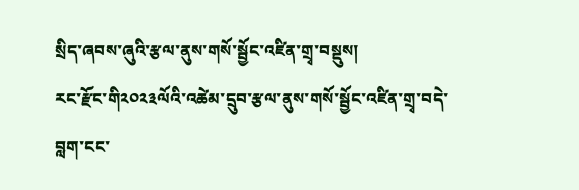སྲིད་ཞབས་ཞུའི་རྩལ་ནུས་གསོ་སྦྱོང་འཛིན་གྲྭ་བསྡུས།
རང་རྫོང་གི༢༠༢༣ལོའི་འཚེམ་དྲུབ་རྩལ་ནུས་གསོ་སྦྱོང་འཛིན་གྲྭ་བདེ་བླག་ངང་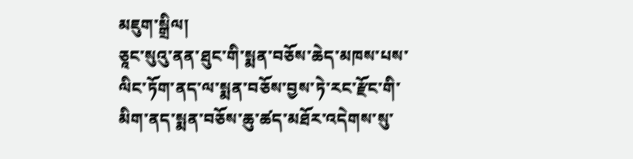མཇུག་སྒྲིལ།
ཅཱང་སུའུ་ནན་ཐུང་གི་སྨན་བཅོས་ཆེད་མཁས་པས་ལིང་ཏོག་ནད་ལ་སྨན་བཅོས་བྱས་ཏེ་རང་རྫོང་གི་མིག་ནད་སྨན་བཅོས་ཆུ་ཚད་མཐོར་འདེགས་སུ་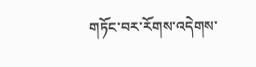གཏོང་བར་རོགས་འདེགས་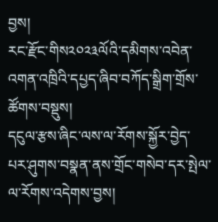བྱས།
རང་རྫོང་གིས༢༠༢༣ལོའི་དམིགས་འབེན་འགན་འཁྲིའི་དཔྱད་ཞིབ་བཀོད་སྒྲིག་གྲོས་ཚོགས་བསྡུས།
དངུལ་རྩས་ཞིང་ལས་ལ་རོགས་སྐྱོར་བྱེད་པར་ཤུགས་བསྣན་ནས་གྲོང་གསེབ་དར་སྤེལ་ལ་རོགས་འདེགས་བྱས།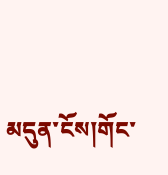མདུན་ངོས།གོང་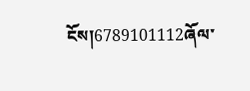ངོས།6789101112ཞོལ་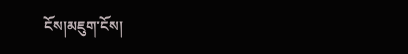ངོས།མཇུག་ངོས།